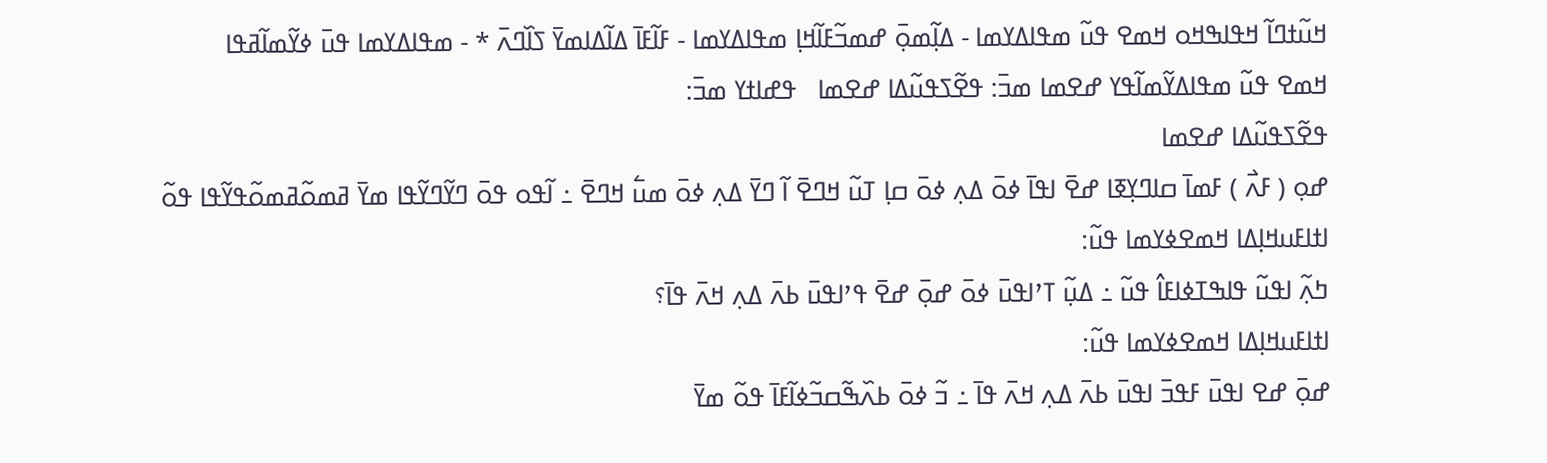ߞߎ߬ߙߣߊ߬ ߞߟߊߒߞߋ ߞߘߐ ߟߎ߬ ߘߟߊߡߌߘߊ - ߡߊ߲߬ߘߋ߲߫ ߝߘߏ߬ߓߊ߬ߞߊ߲ ߘߟߊߡߌߘߊ - ߓߊ߬ߓߊ߫ ߡߊ߬ߡߊߘߌ߫ ߖߊ߰ߣߍ߫ * - ߘߟߊߡߌߘߊ ߟߎ߫ ߦߌ߬ߘߊ߬ߥߟߊ
ߞߘߐ ߟߎ߬ ߘߟߊߡߌ߬ߘߊ߬ߟߌ ߝߐߘߊ ߘߏ߫: ߟߐ߬ߖߟߎ߬ߡߊ ߝߐߘߊ   ߟߝߊߙߌ ߘߏ߫:
ߟߐ߬ߖߟߎ߬ߡߊ ߝߐߘߊ
ߝߋ߲ ( ߓߍ߯ ) ߓߘߊ߫ ߛߊߣߌ߲ߧߊ ߝߐ߫ ߊߟߊ߫ ߦߋ߫ ߡߍ߲ ߦߋ߫ ߛߊ߲ ߠߎ߬ ߞߣߐ߫ ߊ߬ ߣߌ߫ ߡߍ߲ ߦߋ߫ ߘߎ߱ ߞߣߐ߫ ߸ ߊ߬ߟߋ ߟߋ߫ ߣߌ߬ߣߌ߬ߟߊ ߘߌ߫ ߥߘߋ߬ߥߘߋ߬ߟߌ߬ߟߊ ߟߋ߬
ߊߙߊߓߎߞߊ߲ߡߊ ߞߘߐߦߌߘߊ ߟߎ߬:
ߤߍ߲߬ ߊߟߎ߬ ߟߊߒߠߦߊߓߊ߮ ߟߎ߬ ߸ ߡߎ߲߬ ߠߴߊߟߎ߫ ߦߋ߫ ߝߋ߲߫ ߝߐ߫ ߟߴߊߟߎ߫ ߕߍ߫ ߡߍ߲ ߞߍ߫ ߟߊ߫؟
ߊߙߊߓߎߞߊ߲ߡߊ ߞߘߐߦߌߘߊ ߟߎ߬:
ߝߋ߲߫ ߝߐ ߊߟߎ߫ ߓߟߏ߫ ߊߟߎ߫ ߕߍ߫ ߡߍ߲ ߞߍ߫ ߟߊ߫ ߸ ߏ߬ ߦߋ߫ ߕߍ߰ߒ߬ߛߏ߬ߦߊ߬ߓߊ߫ ߟߋ߬ ߘߌ߫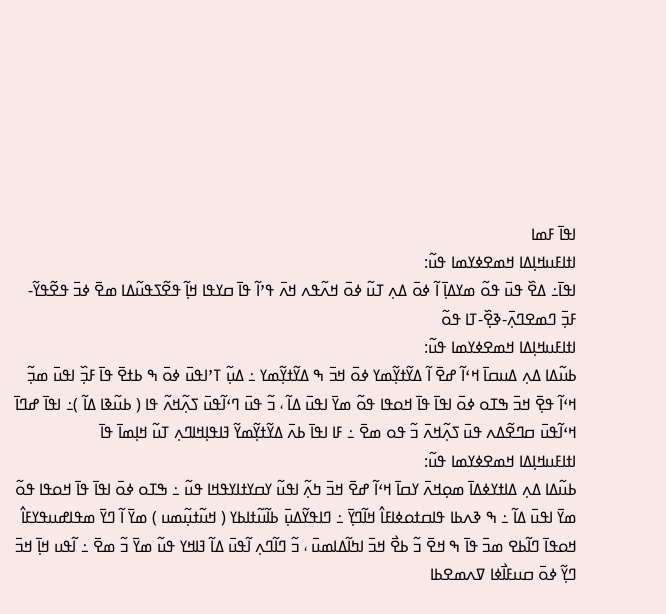ߊߟߊ߫ ߓߘߊ
ߊߙߊߓߎߞߊ߲ߡߊ ߞߘߐߦߌߘߊ ߟߎ߬:
ߊߟߊ߫߸ ߡߐ߰ ߟߎ߫ ߟߋ߬ ߘߌߡߊ߲߫ ߊ߬ ߦߋ߫ ߡߍ߲ ߠߎ߬ ߦߋ߫ ߞߍ߬ߟߍ ߞߍ߫ ߟߴߊ߬ ߟߊ߫ ߛߌߟߊ ߞߊ߲߬ ߟߐ߬ߖߟߎ߬ߡߊ ߘߐ߫ ߦߏ߫ ߟߐ߬ߟߌ߬-ߓߏ߲߫ ߣߘߐߣߍ߲߫-ߢߐ߲߰-ߠߊ ߟߋ߬
ߊߙߊߓߎߞߊ߲ߡߊ ߞߘߐߦߌߘߊ ߟߎ߬:
ߕߎ߬ߡߊ ߡߍ߲ ߡߎߛߊ߫ ߞߵߊ߬ ߝߐ߫ ߊ߬ ߡߌ߬ߙߌ߲߬ߘߌ ߦߋ߫ ߞߏ߫ ߒ ߡߌ߬ߙߌ߲߬ߘߌ ߸ ߡߎ߲߬ ߠߴߊߟߎ߫ ߦߋ߫ ߒ ߕߙߐ߫ ߟߊ߫ ߓߏ߲߰ ߊߟߎ߫ ߘߏ߲߬ ߞߵߊ߬ ߟߐ߲߫ ߞߏ߫ ߒߠߋ ߦߋ߫ ߊߟߊ߫ ߟߊ߫ ߞߋߟߊ ߟߋ߬ ߘߌ߫ ߊߟߎ߫ ߡߊ߬ ، ߏ߬ ߟߎ߫ ߣߵߊ߬ߟߎ߫ ߖߍ߲߬ߞߍ߬ ߟߊ ( ߕߎ߬ߢߊ ߡߊ߬ )߸ ߊߟߊ߫ ߝߣߊ߫ ߞߵߊ߬ߟߎ߫ ߛߣߐ߬ߡߍ ߟߎ߫ ߖߍ߲߬ߞߍ߫ ߏ߬ ߟߋ ߘߐ߫ ߸ ߓߊ ߊߟߊ߫ ߕߍ߫ ߡߌ߬ߙߌ߲߬ߘߌ߬ ߔߊߟߊ߲ߞߊߣߍ߲ ߠߎ߬ ߞߊ߲ߘߊ߫ ߟߊ߫
ߊߙߊߓߎߞߊ߲ߡߊ ߞߘߐߦߌߘߊ ߟߎ߬:
ߕߎ߬ߡߊ ߡߍ߲ ߡߊߙߌߦߡߊ߫ ߘߋ߲ߞߍ߫ ߌߛߊ߫ ߞߵߊ߬ ߝߐ߫ ߞߏ߫ ߤߍ߲߬ ߊߟߎ߬ ߌߛߌߙߊߌߟߞߊ ߟߎ߬ ߸ ߒߠߋ ߦߋ߫ ߊߟߊ߫ ߟߊ߫ ߞߋߟߊ ߟߋ߬ ߘߌ߫ ߊߟߎ߫ ߡߊ߬ ߸ ߒ ߢߍߕߊ ߟߊߛߙߋߦߊߓߊ߮ ߞߊ߬ߣߌ߲߫ ߸ ߣߊߟߌ߬ߡߎ߲߫ ߕߊ߬ߎ߬ߙߊߕߌ ( ߞߎ߬ߙߎ߲߬ߘߎ ) ߘߌ߫ ߊ߬ ߣߌ߫ ߘߟߊߝߎߟߌߓߊ߮ ߞߋߟߊ߫ ߣߊ߬ߕߐ ߘߏ߫ ߟߊ߫ ߒ ߞߐ߫ ߏ߬ ߕߐ߯ ߞߏ߫ ߊߤߊ߬ߡߊߘߎ߫ ، ߏ߬ ߣߊ߬ߣߍ߲ ߊ߬ߟߎ߫ ߡߊ߬ ߔߊߞߌ ߟߎ߬ ߘߌ߫ ߏ߬ ߘߐ߫ ߸ ߊ߬ߟߎ ߞߊ߲߫ ߞߏ߫ ߣߌ߲߬ ߦߋ߫ ߛߎߓߊ߯ߦߊ ߜߍߘߐߕߊ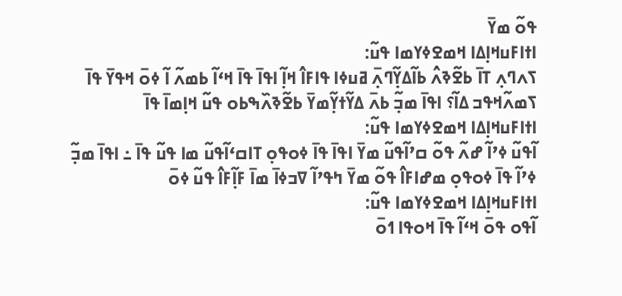ߟߋ߬ ߘߌ߫
ߊߙߊߓߎߞߊ߲ߡߊ ߞߘߐߦߌߘߊ ߟߎ߬:
ߖߍߣߍ߲ ߠߊ߫ ߕߐ߬ߢߍ߮ ߕߊ߬ߡߌ߲߬ߣߍ߲߫ ߥߎߦߊ ߟߊߓߊ߮ ߞߊ߲߬ ߊߟߊ߫ ߟߊ߫ ߞߵߊ߬ ߕߘߍ߬ ߊ߬ ߦߋ߫ ߞߟߌ߫ ߟߊ߫ ߖߘߍ߬ߞߟߏ ߡߊ߬؟ ߊߟߊ߫ ߘߏ߲߬ ߕߍ߫ ߡߌ߬ߙߌ߲߬ߘߌ߫ ߕߐ߬ߢߍ߰ߒߕߋ ߟߎ߬ ߞߊ߲ߘߊ߫ ߟߊ߫
ߊߙߊߓߎߞߊ߲ߡߊ ߞߘߐߦߌߘߊ ߟߎ߬:
ߊ߬ߟߎ߬ ߦߴߊ߬ ߝߍ߬ ߟߋ߬ ߛߴߊ߬ߟߎ߬ ߘߌ߫ ߊߟߊ߫ ߟߊ߫ ߦߋߟߋ߲ ߠߊߛߵߊ߬ߟߎ߬ ߘߊ ߟߎ߬ ߟߊ߫ ߸ ߊߟߊ߫ ߘߏ߲߬ ߦߴߊ߬ ߟߊ߫ ߦߋߟߋ߲ ߘߝߊߓߊ߮ ߟߋ߬ ߘߌ߫ ߤߟߴߊ߬ ߜߏߦߊ߫ ߘߊ߫ ߓߊ߲߬ߓߊ߮ ߟߎ߬ ߦߋ߫
ߊߙߊߓߎߞߊ߲ߡߊ ߞߘߐߦߌߘߊ ߟߎ߬:
ߊ߬ߟߋ ߟߋ߫ ߞߵߊ߬ ߟߊ߫ ߞߋߟߊ ߗߋ߫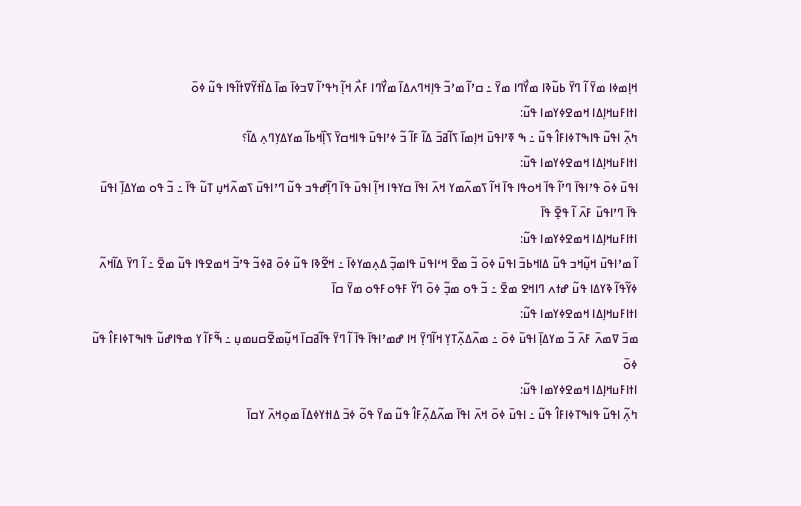ߞߊ߲ߘߦߊ ߘߌ߫ ߊ߬ ߣߌ߫ ߕߎ߬ߢߊ ߘߌ߯ߣߊ ߘߌ߫ ߸ ߛߴߊ߬ ߘߴߏ߬ ߟߊ߲ߞߣߍߡߊ߫ ߘߌ߯ߣߊ ߓߍ߯ ߞߊ߲߬ ߤߟߴߊ߬ ߜߏߦߊ߫ ߘߊ߫ ߡߊ߰ߙߌ߬ߜߙߊ߬ߟߊ ߟߎ߬ ߦߋ߫
ߊߙߊߓߎߞߊ߲ߡߊ ߞߘߐߦߌߘߊ ߟߎ߬:
ߤߍ߲߬ ߊߟߎ߬ ߟߊߒߠߦߊߓߊ߮ ߟߎ߬ ߸ ߒ ߧߴߊߟߎ߫ ߞߊ߲ߘߊ߫ ߖߊ߬ߥߏ߫ ߡߊ߬ ߓߊ߬ ߏ߬ ߦߴߊߟߎ߫ ߟߊߞߛߌ߫ ߖߊ߲߰ߞߕߊ߬ ߘߌߡߌ߲ߣߍ߲ ߡߊ߬؟
ߊߙߊߓߎߞߊ߲ߡߊ ߞߘߐߦߌߘߊ ߟߎ߬:
ߊߟߎ߫ ߦߋ߫ ߟߴߊߟߊ߫ ߣߴߊ߬ ߟߊ߫ ߞߋߟߊ ߟߊ߫ ߞߊ߬ ߖߘߍ߬ߘߌ ߞߍ߫ ߊߟߊ߫ ߛߌߟߊ ߞߊ߲߬ ߊߟߎ߫ ߟߊ߫ ߣߊ߲߬ߝߟߏ ߟߎ߬ ߣߴߊߟߎ߫ ߖߘߍ߬ߞߎ߲ ߠߎ߬ ߟߊ߫ ߸ ߏ߬ ߟߋ ߘߌߡߊ߲߫ ߊߟߎ߫ ߟߊ߫ ߣߴߊߟߎ߫ ߓߍ߫ ߊ߬ ߟߐ߲߫ ߟߊ߫
ߊߙߊߓߎߞߊ߲ߡߊ ߞߘߐߦߌߘߊ ߟߎ߬:
ߊ߬ ߘߴߊߟߎ߫ ߞߎ߲߬ߞߏ ߟߎ߬ ߡߊߞߕߏ߫ ߊߟߎ߫ ߦߋ߫ ߏ߬ ߘߐ߫ ߞߵߊߟߎ߫ ߟߊߘߏ߲߬ ߡߍ߲ߘߌߦߊ߫ ߸ ߞߐ߬ߢߊ ߟߎ߬ ߦߋ߫ ߥߦߏ߬ ߟߴߏ߬ ߞߘߐߟߊ ߟߎ߬ ߘߐ߫ ߸ ߊ߬ ߣߌ߫ ߡߊ߬ߞߍ߬ ߦߌ߬ߟߊ߬ ߢߌߡߊ ߟߎ߬ ߝߙߍ ߣߊߞߐ ߘߐ߫ ߸ ߏ߬ ߟߋ ߘߏ߲߬ ߦߋ߫ ߣߌ߬ ߓߟߋߓߟߋ ߘߌ߫ ߛߊ߫
ߊߙߊߓߎߞߊ߲ߡߊ ߞߘߐߦߌߘߊ ߟߎ߬:
ߘߏ߫ ߜߘߍ߫ ߓߍ߫ ߏ߬ ߘߌߡߊ߲߫ ߊߟߎ߫ ߦߋ߫ ߸ ߘߍ߬ߡߍ߲߬ߠߌ߲ ߞߊ߬ߣߌ߲߫ ߞߊ ߝߘߴߊߟߊ߫ ߟߊ߫ ߊ߬ ߣߌ߫ ߟߊ߬ߥߛߊ߫ ߞߎ߲߬ߘߐ߬ߛߎߘߎ߲ ߸ ߒ߬ߓߊ߬ ߌ ߘߟߊߝߎ߬ ߟߊߒߠߦߊߓߊ߮ ߟߎ߬ ߦߋ߫
ߊߙߊߓߎߞߊ߲ߡߊ ߞߘߐߦߌߘߊ ߟߎ߬:
ߤߍ߲߬ ߊߟߎ߬ ߟߊߒߠߦߊߓߊ߮ ߟߎ߬ ߸ ߊߟߎ߫ ߦߋ߫ ߞߍ߫ ߊߟߊ߫ ߘߍ߬ߡߍ߲߬ߓߊ߮ ߟߎ߬ ߘߌ߫ ߟߋ߬ ߦߏ߫ ߡߊߙߌߦߡߊ߫ ߘߋ߲ߞߍ߫ ߌߛߊ߫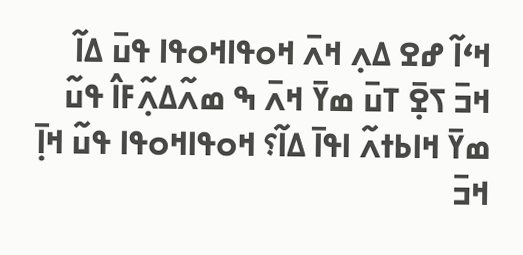ߞߵߊ߬ ߝߐ ߡߍ߲ ߞߍ߫ ߞߋߟߊߞߋߟߊ ߟߎ߫ ߡߊ߬ ߞߏ߫ ߖߐ߲߫ ߠߎ߫ ߘߌ߫ ߞߍ߫ ߒ ߘߍ߬ߡߍ߲߬ߓߊ߮ ߟߎ߬ ߘߌ߫ ߞߊߕߙߍ߬ ߊߟߊ߫ ߡߊ߬؟ ߞߋߟߊߞߋߟߊ ߟߎ߬ ߞߊ߲߫ ߞߏ߫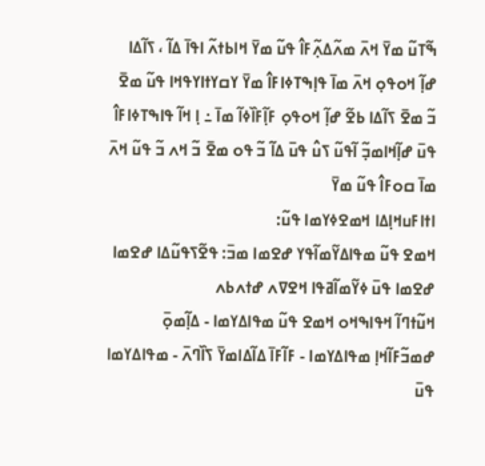ߒ߬ߠߎ߬ ߘߌ߫ ߞߍ߫ ߘߍ߬ߡߍ߲߬ߓߊ߮ ߟߎ߬ ߘߌ߫ ߞߊߕߙߍ߬ ߊߟߊ߫ ߡߊ߬ ، ߖߊ߬ߡߊ ߝߊ߲߬ ߞߋߟߋ߲ ߞߍ߫ ߘߊ߫ ߟߊ߲ߒߠߦߊߓߊ߮ ߘߌ߫ ߌߛߌߙߊߌߟߞߊ ߟߎ߬ ߘߐ߫ ߏ߬ ߘߐ߫ ߖߊ߬ߡߊ ߕߐ߬ ߝߊ߲߬ ߞߋߟߋ߲ ߓߊ߲߬ߓߊ߰ߦߊ߬ ߘߊ߫ ߸ ߊ߲ ߞߊ߬ ߟߊߒߠߦߊߓߊ߮ ߟߎ߫ ߝߊ߲߬ߞߊߘߏ߲߬ ߊ߬ߟߎ߬ ߖߎ߮ ߟߎ߫ ߡߊ߬ ߏ߬ ߟߋ ߘߐ߫ ߏ߬ ߞߍ ߏ߬ ߟߎ߬ ߞߍ߫ ߘߊ߫ ߛߋߓߊ߮ ߟߎ߬ ߘߌ߫
ߊߙߊߓߎߞߊ߲ߡߊ ߞߘߐߦߌߘߊ ߟߎ߬:
ߞߘߐ ߟߎ߬ ߘߟߊߡߌ߬ߘߊ߬ߟߌ ߝߐߘߊ ߘߏ߫: ߟߐ߬ߖߟߎ߬ߡߊ ߝߐߘߊ
ߝߐߘߊ ߟߎ߫ ߦߌ߬ߘߊ߬ߥߟߊ ߞߐߜߍ ߝߙߍߕߍ
ߞߎ߬ߙߣߊ߬ ߞߟߊߒߞߋ ߞߘߐ ߟߎ߬ ߘߟߊߡߌߘߊ - ߡߊ߲߬ߘߋ߲߫ ߝߘߏ߬ߓߊ߬ߞߊ߲ ߘߟߊߡߌߘߊ - ߓߊ߬ߓߊ߫ ߡߊ߬ߡߊߘߌ߫ ߖߊ߰ߣߍ߫ - ߘߟߊߡߌߘߊ ߟߎ߫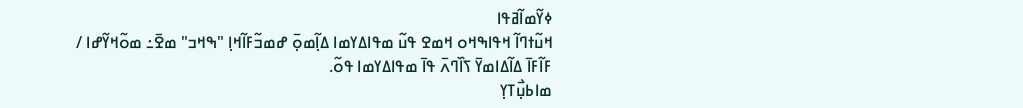ߦߌ߬ߘߊ߬ߥߟߊ
ߞߎ߬ߙߣߊ߬ ߞߟߊߒߞߋ ߞߘߐ ߟߎ߬ ߘߟߊߡߌߘߊ ߡߊ߲߬ߘߋ߲߫ ߝߘߏ߬ߓߊ߬ߞߊ߲ "ߒߞߏ" ߘߐ߫߸ ߘߋ߬ߞߌ߬ߝߊ / ߓߊ߬ߓߊ߫ ߡߊ߬ߡߊߘߌ߫ ߖߊ߰ߣߍ߫ ߟߊ߫ ߘߟߊߡߌߘߊ ߟߋ߬.
ߘߊߕߎ߲߯ߠߌ߲